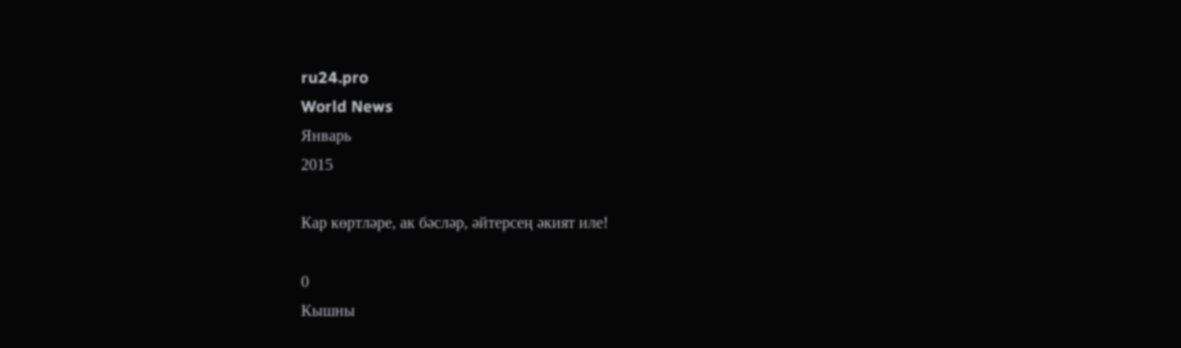ru24.pro
World News
Январь
2015

Кар көртләре, ак бәсләр, әйтерсең әкият иле!

0
Кышны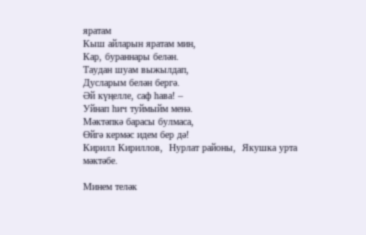яратам
Кыш айларын яратам мин,
Кар, бураннары белән.
Таудан шуам выжылдап,
Дусларым белән бергә.
Әй күңелле, саф һава! –
Уйнап һич туймыйм менә.
Мәктәпкә барасы булмаса,
Өйгә кермәс идем бер дә!
Кирилл Кириллов,  Нурлат районы,  Якушка урта мәктәбе.

Минем теләк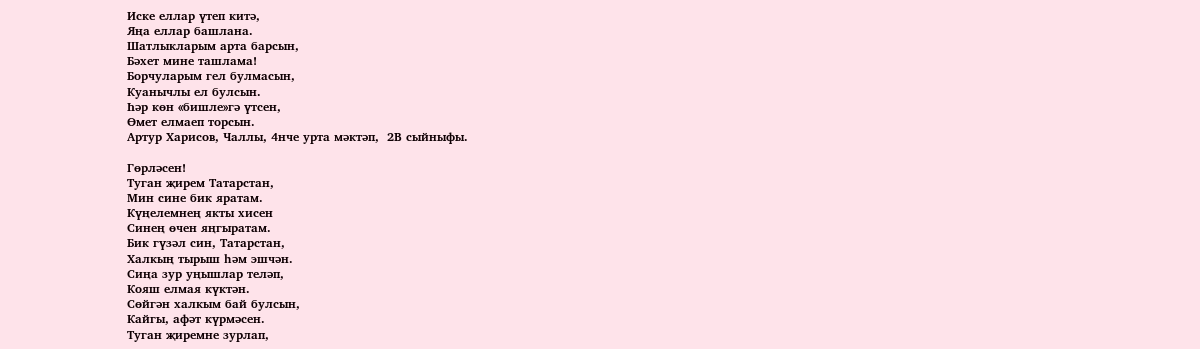Иске еллар үтеп китә,
Яңа еллар башлана.
Шатлыкларым арта барсын,
Бәхет мине ташлама!
Борчуларым гел булмасын,
Куанычлы ел булсын.
Һәр көн «бишле»гә үтсен,
Өмет елмаеп торсын.
Артур Харисов, Чаллы, 4нче урта мәктәп,  2В сыйныфы.

Гөрләсен!
Туган җирем Татарстан,
Мин сине бик яратам.
Күңелемнең якты хисен
Синең өчен яңгыратам.
Бик гүзәл син, Татарстан,
Халкың тырыш һәм эшчән.
Сиңа зур уңышлар теләп,
Кояш елмая күктән.
Сөйгән халкым бай булсын,
Кайгы, афәт күрмәсен.
Туган җиремне зурлап,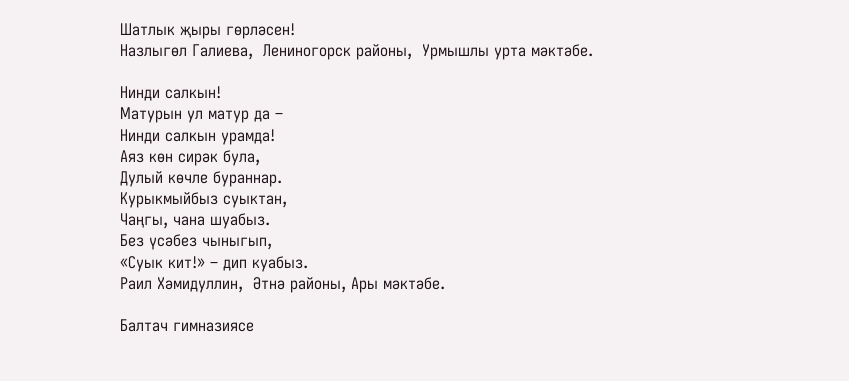Шатлык җыры гөрләсен!
Назлыгөл Галиева,  Лениногорск районы,  Урмышлы урта мәктәбе.

Нинди салкын!
Матурын ул матур да –
Нинди салкын урамда!
Аяз көн сирәк була,
Дулый көчле бураннар.
Курыкмыйбыз суыктан,
Чаңгы, чана шуабыз.
Без үсәбез чыныгып,
«Суык кит!» – дип куабыз.
Раил Хәмидуллин,  Әтнә районы, Ары мәктәбе.

Балтач гимназиясе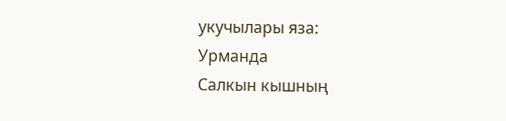укучылары яза:
Урманда
Салкын кышның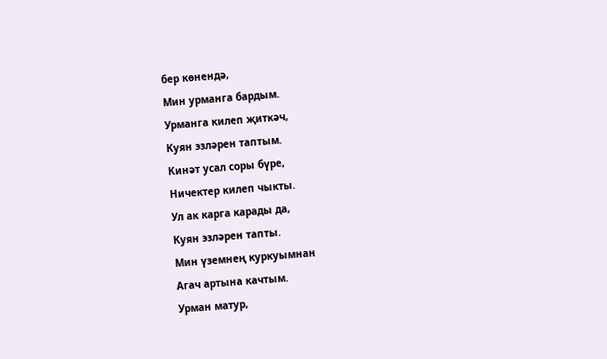бер көнендә,
Мин урманга бардым.
Урманга килеп җиткәч,
Куян эзләрен таптым.
Кинәт усал соры бүре,
Ничектер килеп чыкты.
Ул ак карга карады да,
Куян эзләрен тапты.
Мин үземнең куркуымнан
Агач артына качтым.
Урман матур,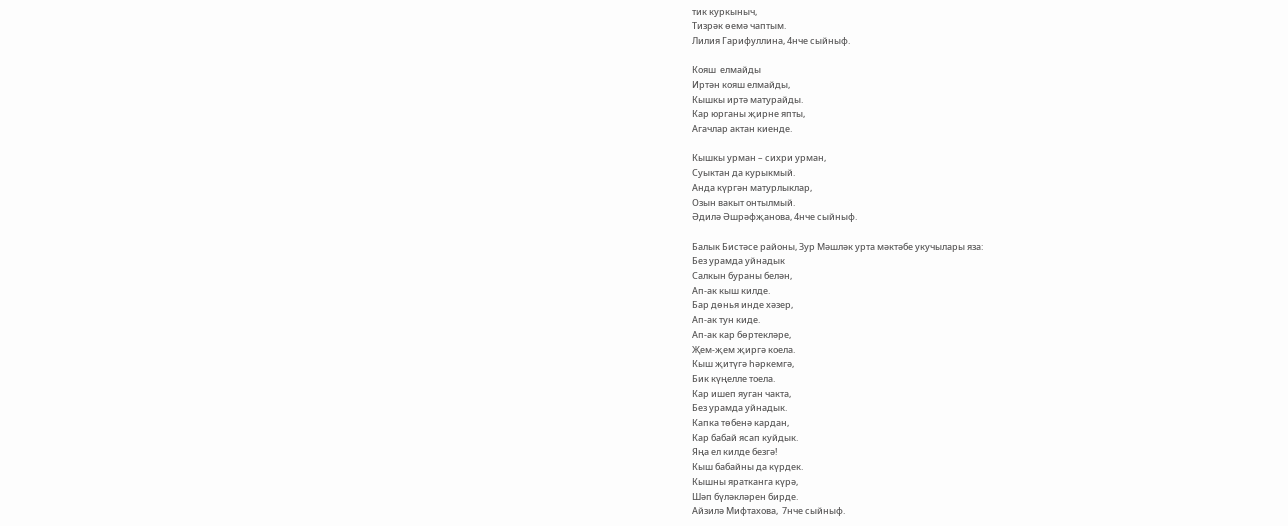тик куркыныч,
Тизрәк өемә чаптым.
Лилия Гарифуллина, 4нче сыйныф.

Кояш  елмайды
Иртән кояш елмайды,
Кышкы иртә матурайды.
Кар юрганы җирне япты,
Агачлар актан киенде.

Кышкы урман – сихри урман,
Суыктан да курыкмый.
Анда күргән матурлыклар,
Озын вакыт онтылмый.
Әдилә Әшрәфҗанова, 4нче сыйныф.

Балык Бистәсе районы, Зур Мәшләк урта мәктәбе укучылары яза:
Без урамда уйнадык
Салкын бураны белән,
Ап-ак кыш килде.
Бар дөнья инде хәзер,
Ап-ак тун киде.
Ап-ак кар бөртекләре,
Җем-җем җиргә коела.
Кыш җитүгә һәркемгә,
Бик күңелле тоела.
Кар ишеп яуган чакта,
Без урамда уйнадык.
Капка төбенә кардан,
Кар бабай ясап куйдык.
Яңа ел килде безгә!
Кыш бабайны да күрдек.
Кышны яратканга күрә,
Шәп бүләкләрен бирде.
Айзилә Мифтахова,  7нче сыйныф.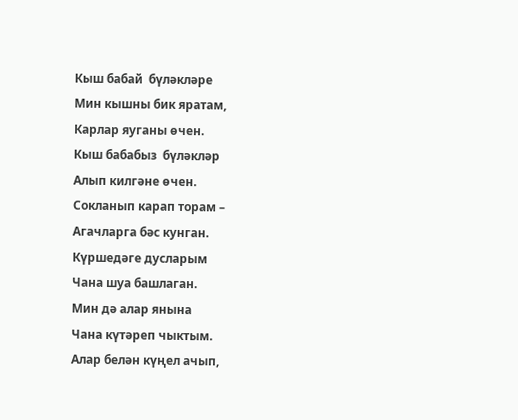Кыш бабай  бүләкләре
Мин кышны бик яратам,
Карлар яуганы өчен.
Кыш бабабыз  бүләкләр
Алып килгәне өчен.
Сокланып карап торам –
Агачларга бәс кунган.
Күршедәге дусларым
Чана шуа башлаган.
Мин дә алар янына
Чана күтәреп чыктым.
Алар белән күңел ачып,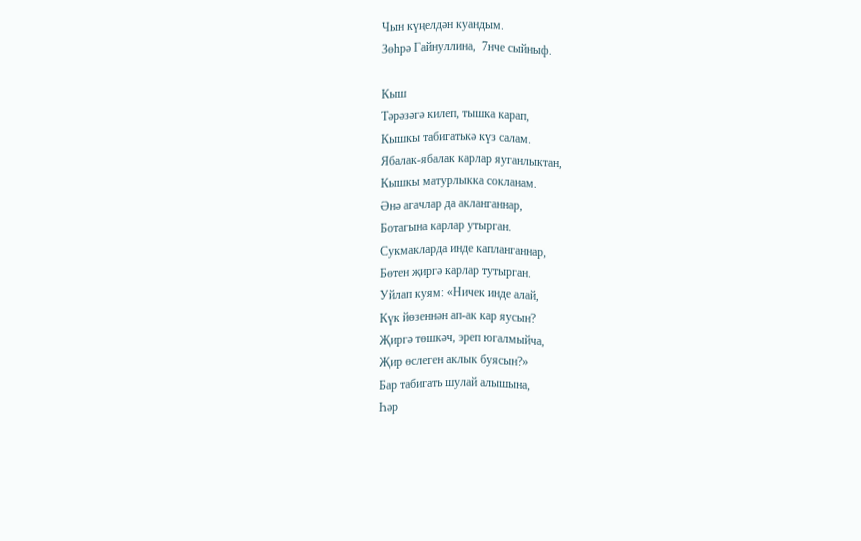Чын күңелдән куандым.
Зөһрә Гайнуллина,  7нче сыйныф.

Кыш
Тәрәзәгә килеп, тышка карап,
Кышкы табигатькә күз салам.
Ябалак-ябалак карлар яуганлыктан,
Кышкы матурлыкка сокланам.
Әнә агачлар да акланганнар,
Ботагына карлар утырган.
Сукмакларда инде капланганнар,
Бөтен җиргә карлар тутырган.
Уйлап куям: «Ничек инде алай,
Күк йөзеннән ап-ак кар яусын?
Җиргә төшкәч, эреп югалмыйча,
Җир өслеген аклык буясын?»
Бар табигать шулай алышына,
Һәр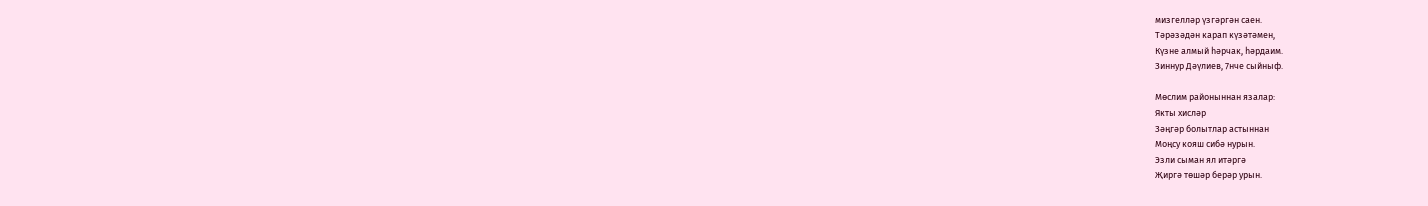мизгелләр үзгәргән саен.
Тәрәзәдән карап күзәтәмен,
Күзне алмый һәрчак, һәрдаим.
Зиннур Дәүлиев, 7нче сыйныф.

Мөслим районыннан язалар:
Якты хисләр
Зәңгәр болытлар астыннан
Моңсу кояш сибә нурын.
Эзли сыман ял итәргә
Җиргә төшәр берәр урын.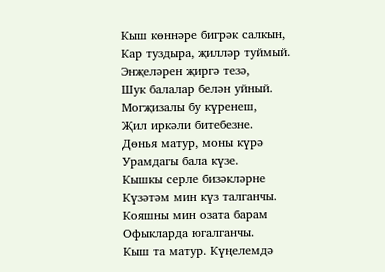Кыш көннәре бигрәк салкын,
Кар туздыра, җилләр туймый.
Энҗеләрен җиргә тезә,
Шук балалар белән уйный.
Могҗизалы бу күренеш,
Җил иркәли битебезне.
Дөнья матур, моны күрә
Урамдагы бала күзе.
Кышкы серле бизәкләрне
Күзәтәм мин күз талганчы.
Кояшны мин озата барам
Офыкларда югалганчы.
Кыш та матур. Күңелемдә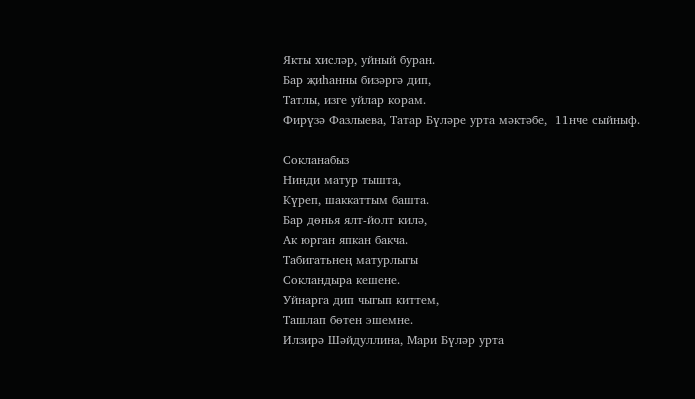Якты хисләр, уйный буран.
Бар җиһанны бизәргә дип,
Татлы, изге уйлар корам.
Фирүзә Фазлыева, Татар Бүләре урта мәктәбе,  11нче сыйныф.

Сокланабыз
Нинди матур тышта,
Күреп, шаккаттым башта.
Бар дөнья ялт-йолт килә,
Ак юрган япкан бакча.
Табигатьнең матурлыгы
Сокландыра кешене.
Уйнарга дип чыгып киттем,
Ташлап бөтен эшемне.
Илзирә Шәйдуллина, Мари Бүләр урта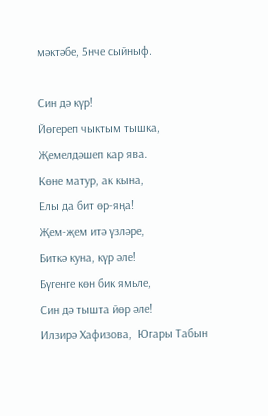мәктәбе, 5нче сыйныф.

Син дә күр!
Йөгереп чыктым тышка,
Җемелдәшеп кар ява.
Көне матур, ак кына,
Елы да бит өр-яңа!
Җем-җем итә үзләре,
Биткә куна, күр әле!
Бүгенге көн бик ямьле,
Син дә тышта йөр әле!
Илзирә Хафизова,  Югары Табын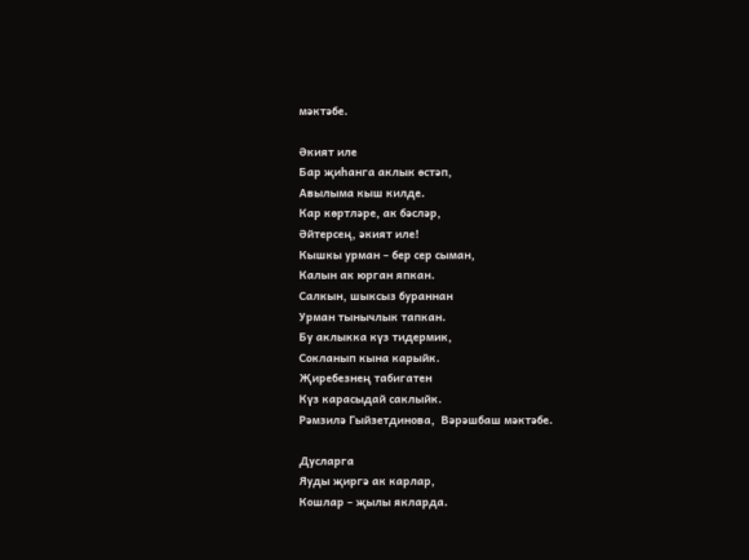мәктәбе.

Әкият иле
Бар җиһанга аклык өстәп,
Авылыма кыш килде.
Кар көртләре, ак бәсләр,
Әйтерсең, әкият иле!
Кышкы урман – бер сер сыман,
Калын ак юрган япкан.
Салкын, шыксыз бураннан
Урман тынычлык тапкан.
Бу аклыкка күз тидермик,
Сокланып кына карыйк.
Җиребезнең табигатен
Күз карасыдай саклыйк.
Рәмзилә Гыйзетдинова,  Вәрәшбаш мәктәбе.

Дусларга
Яуды җиргә ак карлар,
Кошлар – җылы якларда.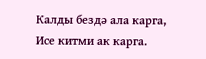Калды бездә ала карга,
Исе китми ак карга.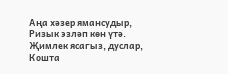Аңа хәзер ямансудыр,
Ризык эзләп көн үтә.
Җимлек ясагыз, дуслар,
Кошта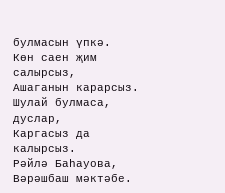булмасын үпкә.
Көн саен җим салырсыз,
Ашаганын карарсыз.
Шулай булмаса, дуслар,
Каргасыз да калырсыз.
Рәйлә Баһауова, Вәрәшбаш мәктәбе.